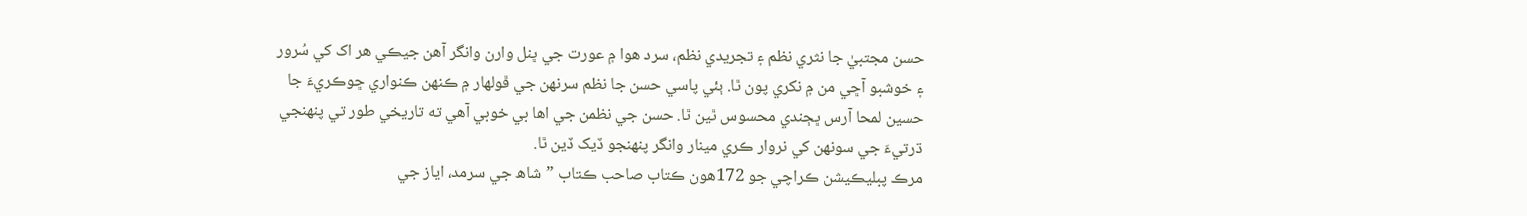حسن مجتبيٰ جا نثري نظم ۽ تجريدي نظم، سرد هوا ۾ عورت جي ڀنل وارن وانگر آهن جيڪي هر اک کي سُرور ۽ خوشبو آڇي من ۾ نکري پون ٿا. ٻئي پاسي حسن جا نظم سرنهن جي ڦولهار ۾ ڪنهن ڪنواري ڇوڪريءَ جا حسين لمحا آرس ڀڄندي محسوس ٿين ٿا. حسن جي نظمن جي اها بي خوبي آهي ته تاريخي طور تي پنهنجي ڌرتيءَ جي سونهن کي نروار ڪري مينار وانگر پنهنجو ڏيک ڏين ٿا.
مرڪ پبليڪيشن ڪراچي جو 172هون ڪتاب صاحب ڪتاب ”شاھ جي سرمد، اياز جي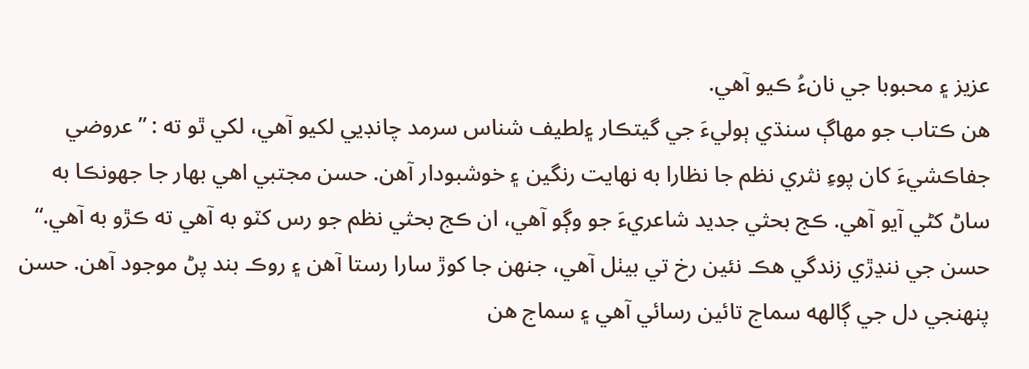عزيز ۽ محبوبا جي نانءُ ڪيو آهي.
هن ڪتاب جو مهاڳ سنڌي ٻوليءَ جي گيتڪار ۽لطيف شناس سرمد چانڊيي لکيو آهي، لکي ٿو ته : ”عروضي جفاڪشيءَ کان پوءِ نثري نظم جا نظارا به نهايت رنگين ۽ خوشبودار آهن. حسن مجتبي اهي بهار جا جهونڪا به ساڻ کڻي آيو آهي. ڪج بحثي جديد شاعريءَ جو وڳو آهي، ان ڪج بحثي نظم جو رس کٽو به آهي ته ڪڙو به آهي.“
حسن جي ننڍڙي زندگي هڪ نئين رخ تي بيٺل آهي، جنهن جا کوڙ سارا رستا آهن ۽ روڪ بند پڻ موجود آهن. حسن پنهنجي دل جي ڳالھه سماج تائين رسائي آهي ۽ سماج هن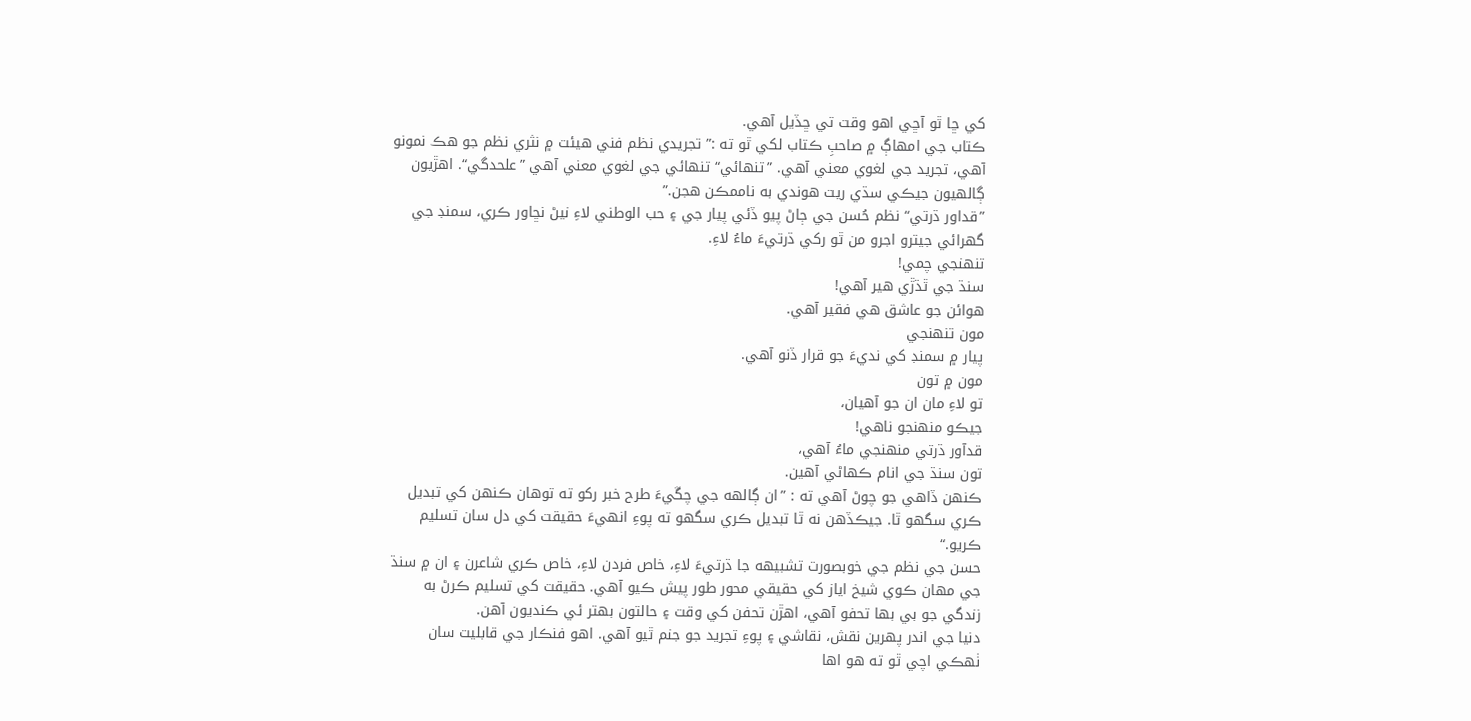کي ڇا ٿو آڇي اهو وقت تي ڇڏيل آهي.
ڪتاب جي امهاڳ ۾ صاحبِ ڪتاب لکي ٿو ته :” تجريدي نظم فني هيئت ۾ نثري نظم جو هڪ نمونو آهي، تجريد جي لغوي معني آهي. ”تنهائي“ تنهائي جي لغوي معني آهي ”علحدگي“. اهڙيون ڳالهيون جيڪي سڌي ريت هوندي به ناممڪن هجن.”
”قداور ڌرتي“ نظم حُسن جي ڄاڻ پيو ڏئي پيار جي ۽ حب الوطني لاءِ نيڻ نڇاور ڪري، سمنڊ جي گهرائي جيترو اجرو من ٿو رکي ڌرتيءَ ماءُ لاءِ.
تنهنجي چمي!
سنڌ جي ٿڌڙي هير آهي!
هوائن جو عاشق هي فقير آهي.
مون تنهنجي
پيار ۾ سمنڊ کي نديءَ جو قرار ڏنو آهي.
مون ۾ تون
تو لاءِ مان ان جو آهيان،
جيڪو منهنجو ناهي!
قدآور ڌرتي منهنجي ماءُ آهي،
تون سنڌ جي انام ڪهاڻي آهين.
ڪنھن ڏاهي جو چوڻ آهي ته : ”ان ڳالهه جي چڱيءَ طرح خبر رکو ته توهان ڪنهن کي تبديل ڪري سگهو ٿا. جيڪڏهن نه ٿا تبديل ڪري سگهو ته پوءِ انهيءَ حقيقت کي دل سان تسليم ڪريو.“
حسن جي نظم جي خوبصورت تشبيهه جا ڌرتيءَ لاءِ، خاص فردن لاءِ، خاص ڪري شاعرن ۽ ان ۾ سنڌ جي مهان ڪوي شيخ اياز کي حقيقي محور طور پيش ڪيو آهي. حقيقت کي تسليم ڪرڻ به زندگي جو بي بها تحفو آهي، اهڙن تحفن کي وقت ۽ حالتون بهتر ئي ڪنديون آهن.
دنيا جي اندر پهرين نقش، نقاشي ۽ پوءِ تجريد جو جنم ٿيو آهي. اهو فنڪار جي قابليت سان ٺهڪي اچي ٿو ته هو اها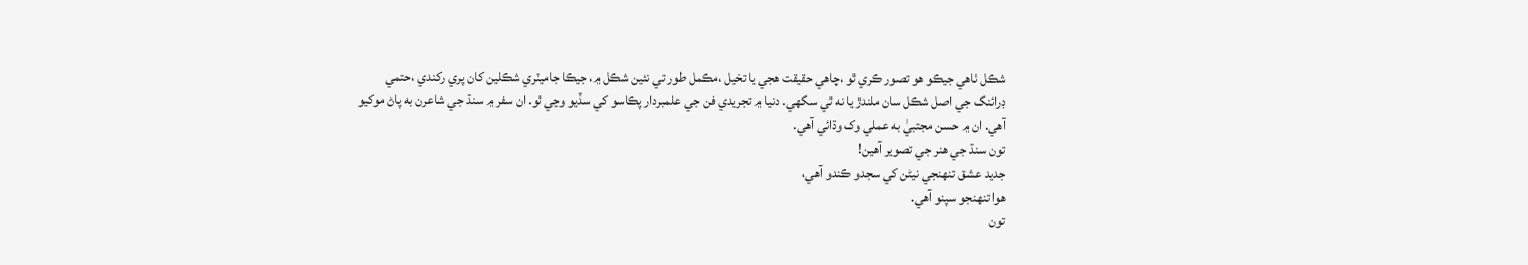شڪل ٺاهي جيڪو هو تصور ڪري ٿو ،چاهي حقيقت هجي يا تخيل ،مڪمل طور تي نئين شڪل ۾، جيڪا جاميٽري شڪلين کان پري رکندي ،حتمي ڊرائنگ جي اصل شڪل سان ملندڙ يا نه ٿي سگهي. دنيا ۾ تجريدي فن جي علمبردار پڪاسو کي سڏيو وڃي ٿو. ان سفر ۾ سنڌ جي شاعرن به پاڻ موکيو آهي. ان ۾ حسن مجتبيٰ به عملي وک وڌائي آهي.
تون سنڌ جي هنر جي تصوير آهين!
جديد عشق تنهنجي نيڻن کي سجدو ڪندو آهي،
ھوا تنهنجو سپنو آهي.
تون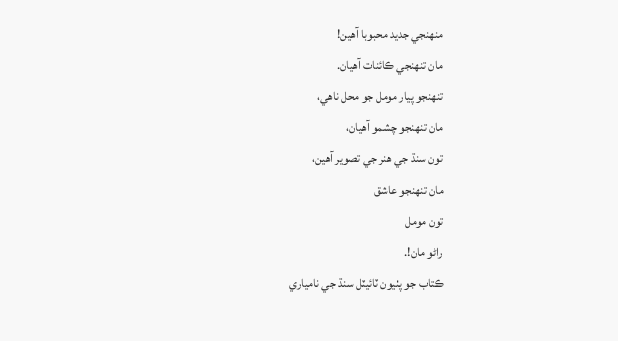منهنجي جديد محبوبا آهين!
مان تنهنجي ڪائنات آهيان.
تنهنجو پيار مومل جو محل ناهي،
مان تنهنجو چشمو آهيان،
تون سنڌ جي هنر جي تصوير آهين،
مان تنهنجو عاشق
تون مومل
راڻو مان!.
ڪتاب جو پٺيون ٽائيٽل سنڌ جي نامياري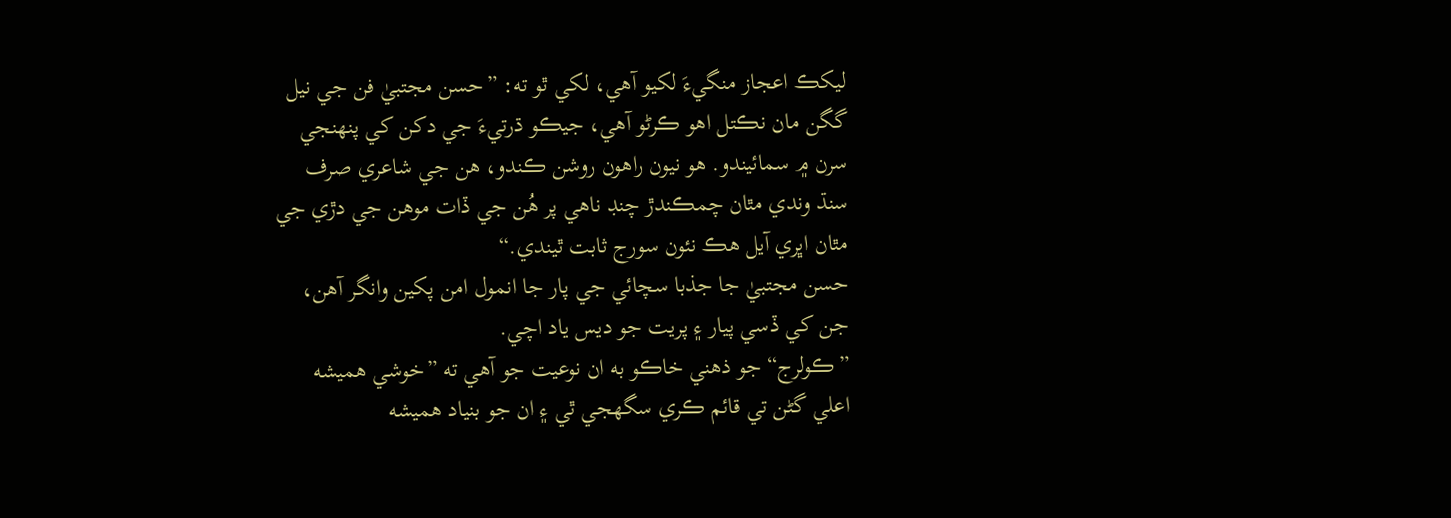ليکڪ اعجاز منگيءَ لکيو آهي، لکي ٿو ته: ”حسن مجتبيٰ فن جي نيل گگن مان نڪتل اهو ڪرڻو آهي، جيڪو ڌرتيءَ جي دکن کي پنهنجي سرن ۾ سمائيندو. هو نيون راهون روشن ڪندو، هن جي شاعري صرف سنڌ وندي مٿان چمڪندڙ چنڊ ناهي پر هُن جي ڏات موهن جي دڙي جي مٿان اڀري آيل هڪ نئون سورج ثابت ٿيندي.“
حسن مجتبيٰ جا جذبا سچائي جي پار جا انمول امن پکين وانگر آهن، جن کي ڏسي پيار ۽ پريت جو ديس ياد اچي.
”ڪولرج“ جو ذهني خاڪو به ان نوعيت جو آهي ته ”خوشي هميشه اعلي گڻن تي قائم ڪري سگهجي ٿي ۽ ان جو بنياد هميشه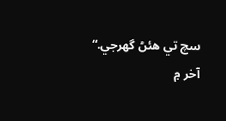سچ تي هئڻ گهرجي.“
آخر ۾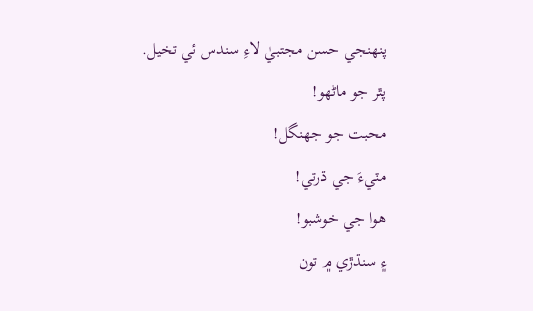پنهنجي حسن مجتبيٰ لاءِ سندس ئي تخيل.
پٿر جو ماڻهو!
محبت جو جهنگل!
مٽيءَ جي ڌرتي!
هوا جي خوشبو!
۽ سنڌڙي ۾ تون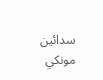سدائين مونکي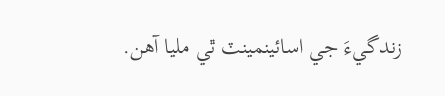زندگيءَ جي اسائينمينٽ ٿي مليا آهن.